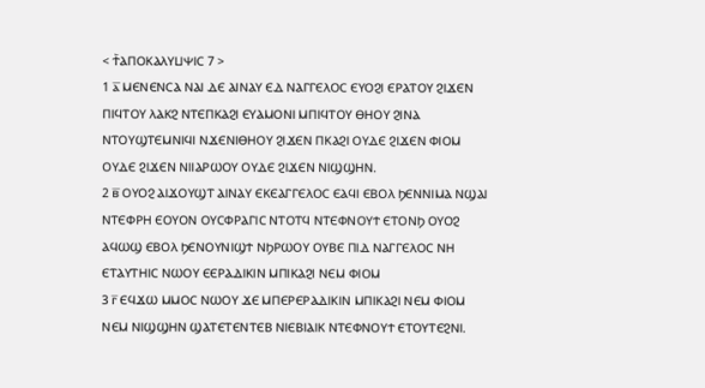< Ϯ⳰ⲀⲠⲞⲔⲀⲖⲨⳘⲮⲒⲤ 7 >
1 ⲁ̅ ⲘⲈⲚⲈⲚⲤⲀ ⲚⲀⲒ ⲆⲈ ⲀⲒⲚⲀⲨ ⲈⲆ ⲚⲀⲄⲄⲈⲖⲞⲤ ⲈⲨⲞϨⲒ ⲈⲢⲀⲦⲞⲨ ϨⲒϪⲈⲚ ⲠⲒϤⲦⲞⲨ ⲖⲀⲔϨ ⲚⲦⲈⲠⲔⲀϨⲒ ⲈⲨⲀⲘⲞⲚⲒ ⲘⲠⲒϤⲦⲞⲨ ⲐⲎⲞⲨ ϨⲒⲚⲀ ⲚⲦⲞⲨϢⲦⲈⲘⲚⲒϤⲒ ⲚϪⲈⲚⲒⲐⲎⲞⲨ ϨⲒϪⲈⲚ ⲠⲔⲀϨⲒ ⲞⲨⲆⲈ ϨⲒϪⲈⲚ ⲪⲒⲞⲘ ⲞⲨⲆⲈ ϨⲒϪⲈⲚ ⲚⲒⲒⲀⲢⲰⲞⲨ ⲞⲨⲆⲈ ϨⲒϪⲈⲚ ⲚⲒϢϢⲎⲚ.
2 ⲃ̅ ⲞⲨⲞϨ ⲀⲒϪⲞⲨϢⲦ ⲀⲒⲚⲀⲨ ⲈⲔⲈⲀⲄⲄⲈⲖⲞⲤ ⲈⲀϤⲒ ⲈⲂⲞⲖ ϦⲈⲚⲚⲒⲘⲀ ⲚϢⲀⲒ ⲚⲦⲈⲪⲢⲎ ⲈⲞⲨⲞⲚ ⲞⲨⲤⲪⲢⲀⲄⲒⲤ ⲚⲦⲞⲦϤ ⲚⲦⲈⲪⲚⲞⲨϮ ⲈⲦⲞⲚϦ ⲞⲨⲞϨ ⲀϤⲰϢ ⲈⲂⲞⲖ ϦⲈⲚⲞⲨⲚⲒϢϮ ⲚϦⲢⲰⲞⲨ ⲞⲨⲂⲈ ⲠⲒⲆ ⲚⲀⲄⲄⲈⲖⲞⲤ ⲚⲎ ⲈⲦⲀⲨⲦⲎⲒⲤ ⲚⲰⲞⲨ ⲈⲈⲢⲀⲆⲒⲔⲒⲚ ⲘⲠⲒⲔⲀϨⲒ ⲚⲈⲘ ⲪⲒⲞⲘ
3 ⲅ̅ ⲈϤϪⲰ ⲘⲘⲞⲤ ⲚⲰⲞⲨ ϪⲈ ⲘⲠⲈⲢⲈⲢⲀⲆⲒⲔⲒⲚ ⲘⲠⲒⲔⲀϨⲒ ⲚⲈⲘ ⲪⲒⲞⲘ ⲚⲈⲘ ⲚⲒϢϢⲎⲚ ϢⲀⲦⲈⲦⲈⲚⲦⲈⲂ ⲚⲒⲈⲂⲒⲀⲒⲔ ⲚⲦⲈⲪⲚⲞⲨϮ ⲈⲦⲞⲨⲦⲈϨⲚⲒ.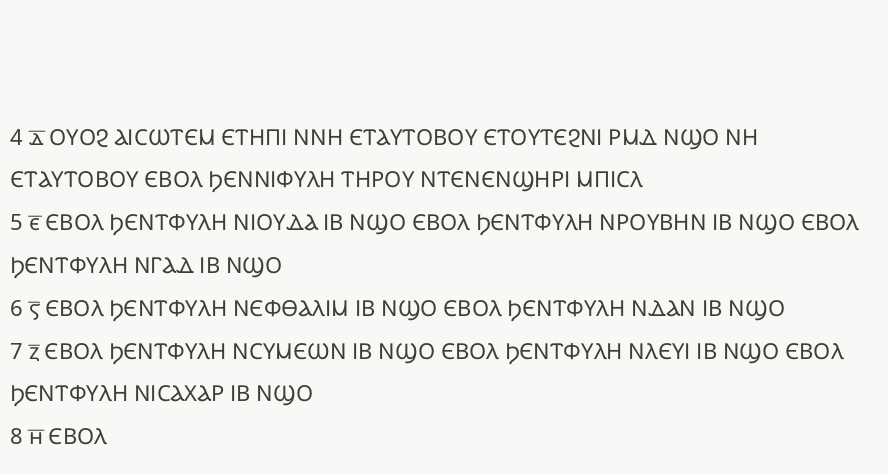4 ⲇ̅ ⲞⲨⲞϨ ⲀⲒⲤⲰⲦⲈⲘ ⲈⲦⲎⲠⲒ ⲚⲚⲎ ⲈⲦⲀⲨⲦⲞⲂⲞⲨ ⲈⲦⲞⲨⲦⲈϨⲚⲒ ⲢⲘⲆ ⲚϢⲞ ⲚⲎ ⲈⲦⲀⲨⲦⲞⲂⲞⲨ ⲈⲂⲞⲖ ϦⲈⲚⲚⲒⲪⲨⲖⲎ ⲦⲎⲢⲞⲨ ⲚⲦⲈⲚⲈⲚϢⲎⲢⲒ ⲘⲠⲒⲤⲖ
5 ⲉ̅ ⲈⲂⲞⲖ ϦⲈⲚⲦⲪⲨⲖⲎ ⲚⲒⲞⲨⲆⲀ ⲒⲂ ⲚϢⲞ ⲈⲂⲞⲖ ϦⲈⲚⲦⲪⲨⲖⲎ ⲚⲢⲞⲨⲂⲎⲚ ⲒⲂ ⲚϢⲞ ⲈⲂⲞⲖ ϦⲈⲚⲦⲪⲨⲖⲎ ⲚⲄⲀⲆ ⲒⲂ ⲚϢⲞ
6 ⲋ̅ ⲈⲂⲞⲖ ϦⲈⲚⲦⲪⲨⲖⲎ ⲚⲈⲪⲐⲀⲖⲒⲘ ⲒⲂ ⲚϢⲞ ⲈⲂⲞⲖ ϦⲈⲚⲦⲪⲨⲖⲎ ⲚⲆⲀⲚ ⲒⲂ ⲚϢⲞ
7 ⲍ̅ ⲈⲂⲞⲖ ϦⲈⲚⲦⲪⲨⲖⲎ ⲚⲤⲨⲘⲈⲰⲚ ⲒⲂ ⲚϢⲞ ⲈⲂⲞⲖ ϦⲈⲚⲦⲪⲨⲖⲎ ⲚⲖⲈⲨⲒ ⲒⲂ ⲚϢⲞ ⲈⲂⲞⲖ ϦⲈⲚⲦⲪⲨⲖⲎ ⲚⲒⲤⲀⲬⲀⲢ ⲒⲂ ⲚϢⲞ
8 ⲏ̅ ⲈⲂⲞⲖ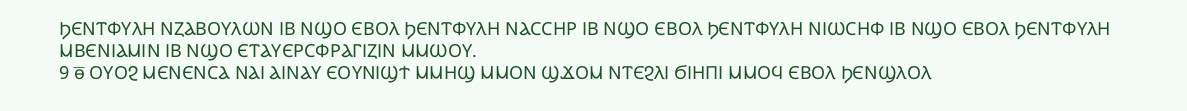ϦⲈⲚⲦⲪⲨⲖⲎ ⲚⲌⲀⲂⲞⲨⲖⲰⲚ ⲒⲂ ⲚϢⲞ ⲈⲂⲞⲖ ϦⲈⲚⲦⲪⲨⲖⲎ ⲚⲀⲤⲤⲎⲢ ⲒⲂ ⲚϢⲞ ⲈⲂⲞⲖ ϦⲈⲚⲦⲪⲨⲖⲎ ⲚⲒⲰⲤⲎⲪ ⲒⲂ ⲚϢⲞ ⲈⲂⲞⲖ ϦⲈⲚⲦⲪⲨⲖⲎ ⲘⲂⲈⲚⲒⲀⲘⲒⲚ ⲒⲂ ⲚϢⲞ ⲈⲦⲀⲨⲈⲢⲤⲪⲢⲀⲄⲒⲌⲒⲚ ⲘⲘⲰⲞⲨ.
9 ⲑ̅ ⲞⲨⲞϨ ⲘⲈⲚⲈⲚⲤⲀ ⲚⲀⲒ ⲀⲒⲚⲀⲨ ⲈⲞⲨⲚⲒϢϮ ⲘⲘⲎϢ ⲘⲘⲞⲚ ϢϪⲞⲘ ⲚⲦⲈϨⲖⲒ ϬⲒⲎⲠⲒ ⲘⲘⲞϤ ⲈⲂⲞⲖ ϦⲈⲚϢⲖⲞⲖ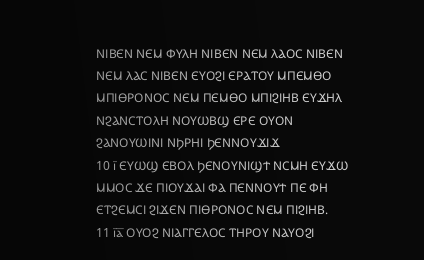ⲚⲒⲂⲈⲚ ⲚⲈⲘ ⲪⲨⲖⲎ ⲚⲒⲂⲈⲚ ⲚⲈⲘ ⲖⲀⲞⲤ ⲚⲒⲂⲈⲚ ⲚⲈⲘ ⲖⲀⲤ ⲚⲒⲂⲈⲚ ⲈⲨⲞϨⲒ ⲈⲢⲀⲦⲞⲨ ⲘⲠⲈⲘⲐⲞ ⲘⲠⲒⲐⲢⲞⲚⲞⲤ ⲚⲈⲘ ⲠⲈⲘⲐⲞ ⲘⲠⲒϨⲒⲎⲂ ⲈⲨϪⲎⲖ ⲚϨⲀⲚⲤⲦⲞⲖⲎ ⲚⲞⲨⲰⲂϢ ⲈⲢⲈ ⲞⲨⲞⲚ ϨⲀⲚⲞⲨⲰⲒⲚⲒ ⲚϦⲢⲎⲒ ϦⲈⲚⲚⲞⲨϪⲒϪ
10 ⲓ̅ ⲈⲨⲰϢ ⲈⲂⲞⲖ ϦⲈⲚⲞⲨⲚⲒϢϮ ⲚⲤⲘⲎ ⲈⲨϪⲰ ⲘⲘⲞⲤ ϪⲈ ⲠⲒⲞⲨϪⲀⲒ ⲪⲀ ⲠⲈⲚⲚⲞⲨϮ ⲠⲈ ⲪⲎ ⲈⲦϨⲈⲘⲤⲒ ϨⲒϪⲈⲚ ⲠⲒⲐⲢⲞⲚⲞⲤ ⲚⲈⲘ ⲠⲒϨⲒⲎⲂ.
11 ⲓ̅ⲁ̅ ⲞⲨⲞϨ ⲚⲒⲀⲄⲄⲈⲖⲞⲤ ⲦⲎⲢⲞⲨ ⲚⲀⲨⲞϨⲒ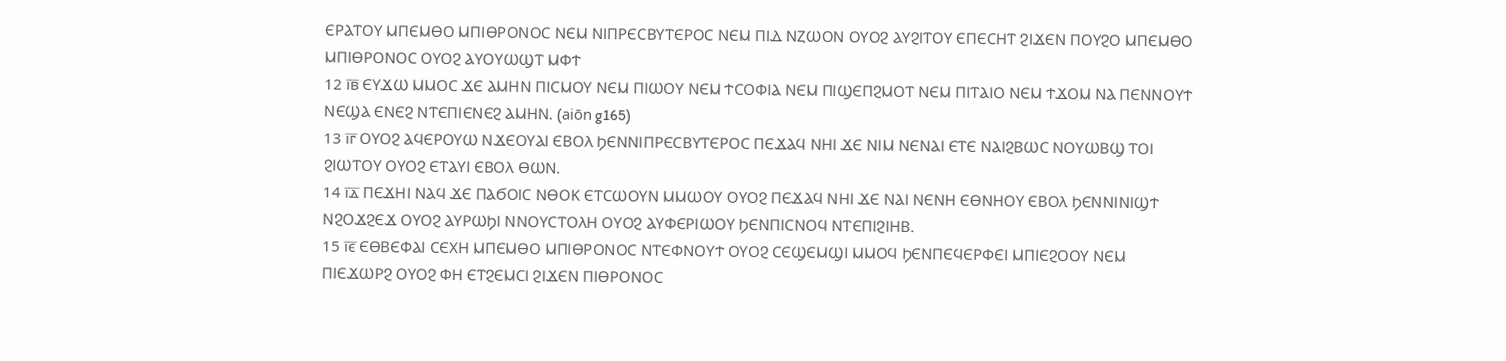ⲈⲢⲀⲦⲞⲨ ⲘⲠⲈⲘⲐⲞ ⲘⲠⲒⲐⲢⲞⲚⲞⲤ ⲚⲈⲘ ⲚⲒⲠⲢⲈⲤⲂⲨⲦⲈⲢⲞⲤ ⲚⲈⲘ ⲠⲒⲆ ⲚⲌⲰⲞⲚ ⲞⲨⲞϨ ⲀⲨϨⲒⲦⲞⲨ ⲈⲠⲈⲤⲎⲦ ϨⲒϪⲈⲚ ⲠⲞⲨϨⲞ ⲘⲠⲈⲘⲐⲞ ⲘⲠⲒⲐⲢⲞⲚⲞⲤ ⲞⲨⲞϨ ⲀⲨⲞⲨⲰϢⲦ ⲘⲪϮ
12 ⲓ̅ⲃ̅ ⲈⲨϪⲰ ⲘⲘⲞⲤ ϪⲈ ⲀⲘⲎⲚ ⲠⲒⲤⲘⲞⲨ ⲚⲈⲘ ⲠⲒⲰⲞⲨ ⲚⲈⲘ ϮⲤⲞⲪⲒⲀ ⲚⲈⲘ ⲠⲒϢⲈⲠϨⲘⲞⲦ ⲚⲈⲘ ⲠⲒⲦⲀⲒⲞ ⲚⲈⲘ ϮϪⲞⲘ ⲚⲀ ⲠⲈⲚⲚⲞⲨϮ ⲚⲈϢⲀ ⲈⲚⲈϨ ⲚⲦⲈⲠⲒⲈⲚⲈϨ ⲀⲘⲎⲚ. (aiōn g165)
13 ⲓ̅ⲅ̅ ⲞⲨⲞϨ ⲀϤⲈⲢⲞⲨⲰ ⲚϪⲈⲞⲨⲀⲒ ⲈⲂⲞⲖ ϦⲈⲚⲚⲒⲠⲢⲈⲤⲂⲨⲦⲈⲢⲞⲤ ⲠⲈϪⲀϤ ⲚⲎⲒ ϪⲈ ⲚⲒⲘ ⲚⲈⲚⲀⲒ ⲈⲦⲈ ⲚⲀⲒϨⲂⲰⲤ ⲚⲞⲨⲰⲂϢ ⲦⲞⲒ ϨⲒⲰⲦⲞⲨ ⲞⲨⲞϨ ⲈⲦⲀⲨⲒ ⲈⲂⲞⲖ ⲐⲰⲚ.
14 ⲓ̅ⲇ̅ ⲠⲈϪⲎⲒ ⲚⲀϤ ϪⲈ ⲠⲀϬⲞⲒⲤ ⲚⲐⲞⲔ ⲈⲦⲤⲰⲞⲨⲚ ⲘⲘⲰⲞⲨ ⲞⲨⲞϨ ⲠⲈϪⲀϤ ⲚⲎⲒ ϪⲈ ⲚⲀⲒ ⲚⲈⲚⲎ ⲈⲐⲚⲎⲞⲨ ⲈⲂⲞⲖ ϦⲈⲚⲚⲒⲚⲒϢϮ ⲚϨⲞϪϨⲈϪ ⲞⲨⲞϨ ⲀⲨⲢⲰϦⲒ ⲚⲚⲞⲨⲤⲦⲞⲖⲎ ⲞⲨⲞϨ ⲀⲨⲪⲈⲢⲒⲰⲞⲨ ϦⲈⲚⲠⲒⲤⲚⲞϤ ⲚⲦⲈⲠⲒϨⲒⲎⲂ.
15 ⲓ̅ⲉ̅ ⲈⲐⲂⲈⲪⲀⲒ ⲤⲈⲬⲎ ⲘⲠⲈⲘⲐⲞ ⲘⲠⲒⲐⲢⲞⲚⲞⲤ ⲚⲦⲈⲪⲚⲞⲨϮ ⲞⲨⲞϨ ⲤⲈϢⲈⲘϢⲒ ⲘⲘⲞϤ ϦⲈⲚⲠⲈϤⲈⲢⲪⲈⲒ ⲘⲠⲒⲈϨⲞⲞⲨ ⲚⲈⲘ ⲠⲒⲈϪⲰⲢϨ ⲞⲨⲞϨ ⲪⲎ ⲈⲦϨⲈⲘⲤⲒ ϨⲒϪⲈⲚ ⲠⲒⲐⲢⲞⲚⲞⲤ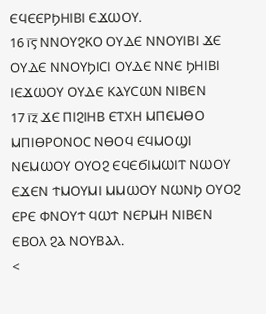ⲈϤⲈⲈⲢϦⲎⲒⲂⲒ ⲈϪⲰⲞⲨ.
16 ⲓ̅ⲋ̅ ⲚⲚⲞⲨϨⲔⲞ ⲞⲨⲆⲈ ⲚⲚⲞⲨⲒⲂⲒ ϪⲈ ⲞⲨⲆⲈ ⲚⲚⲞⲨϦⲒⲤⲒ ⲞⲨⲆⲈ ⲚⲚⲈ ϦⲎⲒⲂⲒ ⲒⲈϪⲰⲞⲨ ⲞⲨⲆⲈ ⲔⲀⲨⲤⲰⲚ ⲚⲒⲂⲈⲚ
17 ⲓ̅ⲍ̅ ϪⲈ ⲠⲒϨⲒⲎⲂ ⲈⲦⲬⲎ ⲘⲠⲈⲘⲐⲞ ⲘⲠⲒⲐⲢⲞⲚⲞⲤ ⲚⲐⲞϤ ⲈϤⲘⲞϢⲒ ⲚⲈⲘⲰⲞⲨ ⲞⲨⲞϨ ⲈϤⲈϬⲒⲘⲰⲒⲦ ⲚⲰⲞⲨ ⲈϪⲈⲚ ϮⲘⲞⲨⲘⲒ ⲘⲘⲰⲞⲨ ⲚⲰⲚϦ ⲞⲨⲞϨ ⲈⲢⲈ ⲪⲚⲞⲨϮ ϤⲰϮ ⲚⲈⲢⲘⲎ ⲚⲒⲂⲈⲚ ⲈⲂⲞⲖ ϨⲀ ⲚⲞⲨⲂⲀⲖ.
<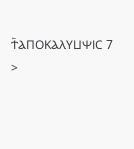Ϯ⳰ⲀⲠⲞⲔⲀⲖⲨⳘⲮⲒⲤ 7 >